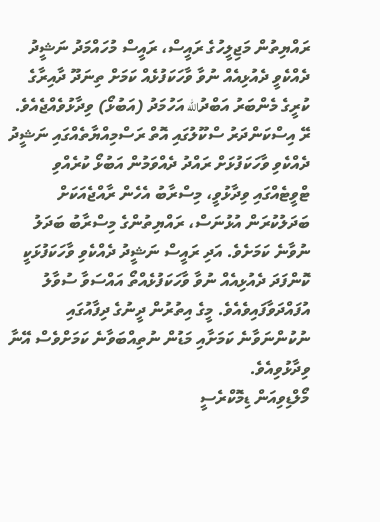ރައްޔިތުން މަޖިލީހުގެ ރައީސް، ރައީސް މުހައްމަދު ނަޝީދު ދެއްކެވީ ދެއުޅިއެއް ނުވާ ވާހަކަފުޅެއް ކަމަށް ތިނަދޫ ދާއިރާގެ ކުރީގެ މެންބަރު އަބްދުالله އަހުމަދު (އަބުޅޯ) ވިދާޅުވެއްޖެއެވެ.
ރޭ އިސްކަންދަރު ސްކޫލުގައި އޮތް ރަސްމިއްޔާތެއްގައި ނަޝީދު ދެއްކެވި ވާހަކަފުޅަށް ރައްދު ދެއްވަމުން އަބުޅޯ ކުރެއްވި ޓްވީޓެއްގައި ވިދާޅުވީ، މިސްރާބު އެހެން ރާއްޖެއަކަށް ބަދަލުކުރަން އުޅުނަސް، ރައްޔިތުންގެ މިސްރާބު ބަދަލު ނުވާނެ ކަމަށެވެ. އަދި ރައީސް ނަޝީދު ދެއްކެވި ވާހަކަފުޅަކީ ކޮންފަދަ ދެއުޅިއެއް ނުވާ ވާހަކަފުޅެއްތޯ އައްސަވާ ސުވާލު އުފައްދަވާފައިވެއެވެ. މީގެ އިތުރުން ދީނުގެ ދިފާއުގައި ނުކުންނަވާނެ ކަމަށާއި މަޑުން ނުތިއްބަވާނެ ކަމަށްވެސް އޭނާ ވިދާޅުވިއެވެ.
މޯލްޑިވިއަން ޑިމޮކްރެސީ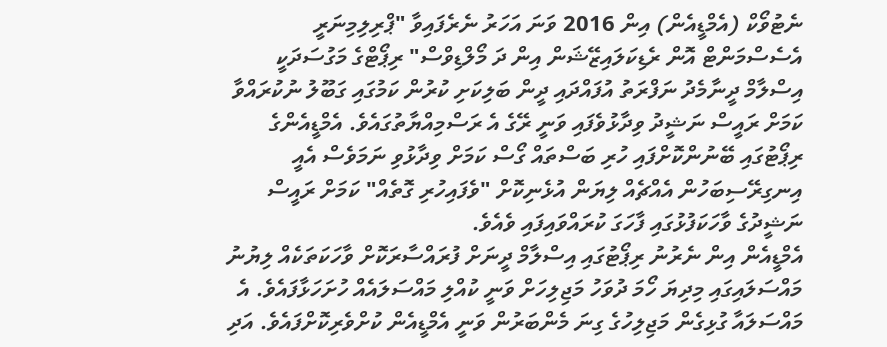ނެޓުވޯކް (އެމްޑީއެން) އިން 2016 ވަނަ އަހަރު ނެރެފައިވާ "ޕްރިލިމިނަރީ އެސެސްމަންޓް އޮން ރެޑިކަލައިޒޭޝަން އިން ދަ މޯލްޑިވްސް" ރިޕޯޓްގެ މަގުސަދަކީ އިސްލާމް ދީނާމެދު ނަފްރަތު އުފައްދައި ދީން ބަލިކަށި ކުރުން ކަމުގައި ގަބޫލު ނުކުރައްވާ ކަމަށް ރައީސް ނަޝީދު ވިދާޅުވެފައި ވަނީ ރޭގެ އެ ރަސްމިއްޔާތުގައެވެ. އެމްޑީއެންގެ ރިޕޯޓުގައި ބޭނުންކޮށްފައި ހުރި ބަސްތައް ގޯސް ކަމަށް ވިދާޅުވި ނަމަވެސް އެއީ އިނގިރޭސިބަހުން އެއްޗެއް ލިޔަން އުޅެނިކޮށް "ވެފައިހުރި ގޮތެއް" ކަމަށް ރައީސް ނަޝީދުގެ ވާހަކަފުޅުގައި ފާހަގަ ކުރައްވައިފައި ވެއެވެ.
އެމްޑީއެން އިން ނެރުނު ރިޕޯޓުގައި އިސްލާމް ދީނަށް ފުރައްސާރަކޮށް ވާހަކަތަކެއް ލިޔުނު މައްސަލައިގައި މިދިޔަ ހޯމަ ދުވަހު މަޖިލިހަށް ވަނީ ކުއްލި މައްސަލައެއް ހުށަހަޅާފައެވެ. އެ މައްސަލައާ ގުޅިގެން މަޖިލިހުގެ ގިނަ މެންބަރުން ވަނީ އެމްޑީއެން ކުށްވެރިކޮށްފައެވެ. އަދި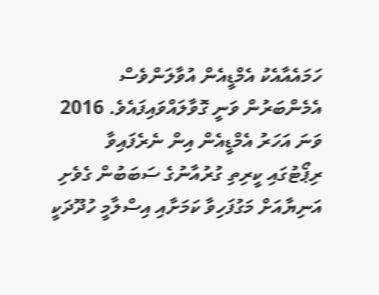ހަމައެއާއެކު އެމްޑީއެން އުވާލަންވެސް އެމެންބަރުން ވަނީ ގޮވާލައްވައިފައެވެ. 2016 ވަނަ އަހަރު އެމްޑީއެން އިން ނެރެފައިވާ ރިޕޯޓުގައި ކީރިތި ގުރުއާނުގެ ސަބަބުން ގެވެށި އަނިޔާއަށް މަގުފަހިވާ ކަމަށާއި އިސްލާމީ ހުދޫދަކީ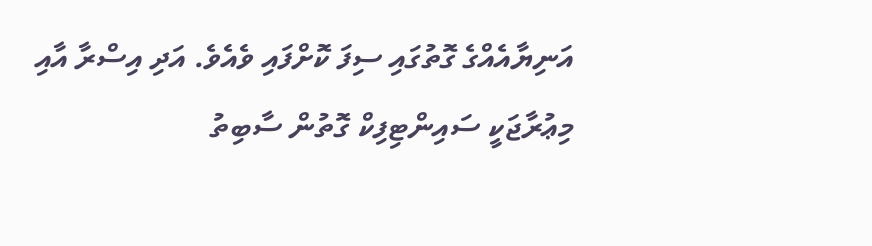އަނިޔާއެއްގެ ގޮތުގައި ސިފަ ކޮށްފައި ވެއެވެ. އަދި އިސްރާ އާއި މިޢުރާޖަކީ ސައިންޓިފިކް ގޮތުން ސާބިތު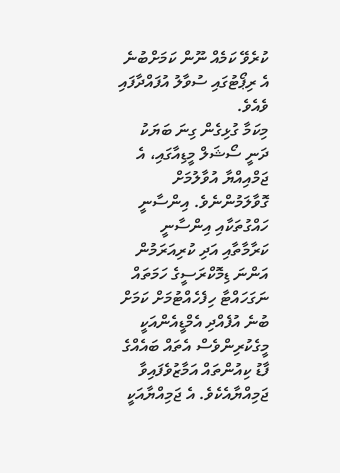ކުރެވޭ ކަމެއް ނޫން ކަމަށްބުނެ އެ ރިޕޯޓުގައި ސުވާލު އުފައްދާފައި ވެއެވެ.
މިކަމާ ގުޅިގެން ގިނަ ބަޔަކު ދަނީ ސޯޝަލް މީޑިއާގައި، އެ ޖަމްއިއްޔާ އުވާލުމަށް ގޮވާލަމުންނެވެ. އިންސާނީ ހައްގުތަކާއި އިންސާނީ ކަރާމާތާއި އަދި ކުރިއަރަމުން އަންނަ ޑިމޮކްރަސީގެ ހަމަތައް ނަގަހައްޓާ ހިފެހެއްޓުމަށް ކަމަށް ބުނެ އުފެއްދި އެމްޑީއެންއަކީ މީގެކުރިންވެސް އެތައް ބައެއްގެ ފާޑު ކިއުންތައް އަމާޒުވެފައިވާ ޖަމިއްޔާއެކެވެ. އެ ޖަމިއްޔާއަކީ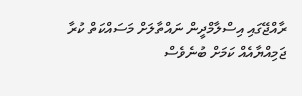ރާއްޖޭގައި އިސްލާމްދީން ނައްތާލަށް މަސައްކަތް ކުރާ ޖަމިއްޔާއެއް ކަމަށް ބުނެވެސް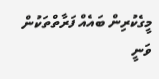މީގެކުރިން ބައެއް ފަރާތްތަކުން ވަނީ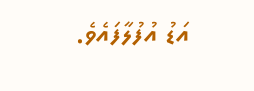އަޑު އުފުލާފައެވެ.